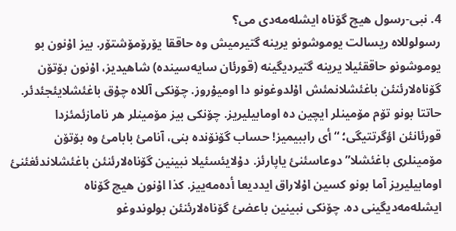4. نبی-رسول هیچ گۆناە ایشلەمەدی می؟
رسولوللاە ریسالت یوموشونو یرینە گتیرمیش وە حاققا یۆرۆمۆشتۆر. بیز اۇنون بو یوموشونو حاققئیلا یرینە گتیردیگینە (قورئان سایەسیندە) شاهیدیز، اۇنون بۆتۆن گۆناەلارئنئن باغئشلانمئش اۇلدوغونو دا اومیۇروز. چۆنکی آللاە چۇق باغئشلایئجئدئر. حاتتا بونو تۆم مۆمینلر ایچین دە اومابیلیریز. چۆنکی بیز مۆمینلر هر نامازئمئزدا قورئانئن اؤگرتتیگی؛ “أی راببیمیز! حساب گۆنۆندە بنی، آنامئ بابامئ وە بۆتۆن مۆمینلری باغئشلا” دوعاسئنئ یاپارئز. دۇلایئسئیلا نبینین گۆناەلارئنئن باغئشلاندئغئنئ اومابیلیریز آما بونو کسین اۇلاراق ایددیعا أدەمەییز. کذا اۇنون هیچ گۆناە ایشلەمەدیگینی دە. چۆنکی نبینین باعضئ گۆناەلارئنئن بولوندوغو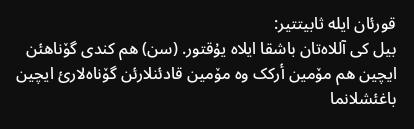قورئان ایلە ثابیتتیر:
بیل کی آللاەتان باشقا ایلاە یۇقتور. (سن) هم کندی گۆناهئن ایچین هم مۆمین أرکک وە مۆمین قادئنلارئن گۆناەلارئ ایچین باغئشلانما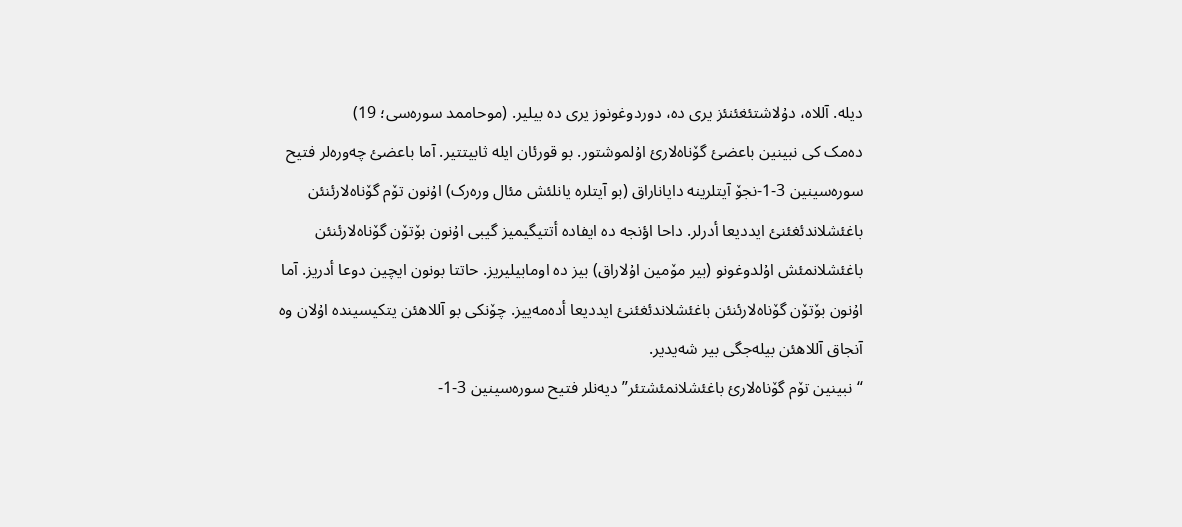دیلە. آللاە، دۇلاشتئغئنئز یری دە، دوردوغونوز یری دە بیلیر. (موحاممد سورەسی؛ 19)
دەمک کی نبینین باعضئ گۆناەلارئ اۇلموشتور. بو قورئان ایلە ثابیتتیر. آما باعضئ چەورەلر فتیح سورەسینین 3-1-نجۆ آیتلرینە دایاناراق (بو آیتلرە یانلئش مئال ورەرک) اۇنون تۆم گۆناەلارئنئن باغئشلاندئغئنئ ایددیعا أدرلر. داحا اؤنجە دە ایفادە أتتیگیمیز گیبی اۇنون بۆتۆن گۆناەلارئنئن باغئشلانمئش اۇلدوغونو (بیر مۆمین اۇلاراق) بیز دە اومابیلیریز. حاتتا بونون ایچین دوعا أدریز. آما اۇنون بۆتۆن گۆناەلارئنئن باغئشلاندئغئنئ ایددیعا أدەمەییز. چۆنکی بو آللاهئن یتکیسیندە اۇلان وە آنجاق آللاهئن بیلەجگی بیر شەیدیر.
“نبینین تۆم گۆناەلارئ باغئشلانمئشتئر” دیەنلر فتیح سورەسینین 3-1-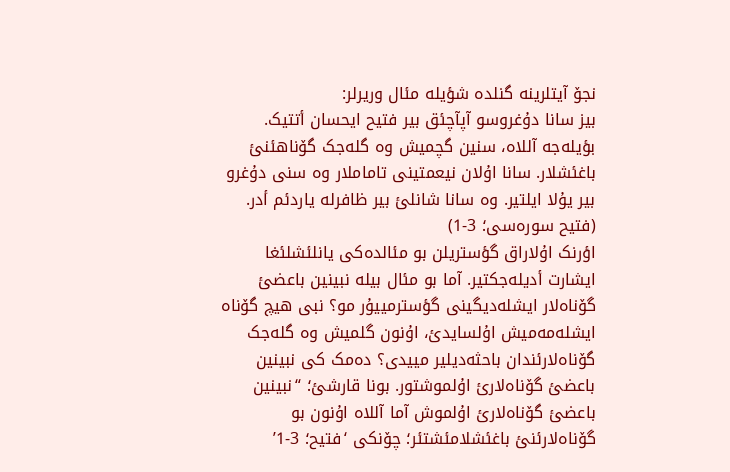نجۆ آیتلرینە گنلدە شؤیلە مئال وریرلر:
بیز سانا دۇغروسو آپآچئق بیر فتیح ایحسان أتتیک. بؤیلەجە آللاە، سنین گچمیش وە گلەجک گۆناهئنئ باغئشلار. سانا اۇلان نیعمتینی تاماملار وە سنی دۇغرو بیر یۇلا ایلتیر. وە سانا شانلئ بیر ظافرلە یاردئم أدر. (فتیح سورەسی؛ 3-1)
اؤرنک اۇلاراق گؤستریلن بو مئالدەکی یانلئشلئغا ایشارت أدیلەجکتیر. آما بو مئال بیلە نبینین باعضئ گۆناەلار ایشلەدیگینی گؤسترمییۇر مو؟ نبی هیچ گۆناە ایشلەمەمیش اۇلسایدئ، اۇنون گلمیش وە گلەجک گۆناەلارئندان باحثەدیلیر مییدی؟ دەمک کی نبینین باعضئ گۆناەلارئ اۇلموشتور. بونا قارشئ؛ “نبینین باعضئ گۆناەلارئ اۇلموش آما آللاە اۇنون بو گۆناەلارئنئ باغئشلامئشتئر؛ چۆنکی ‘فتیح؛ 3-1’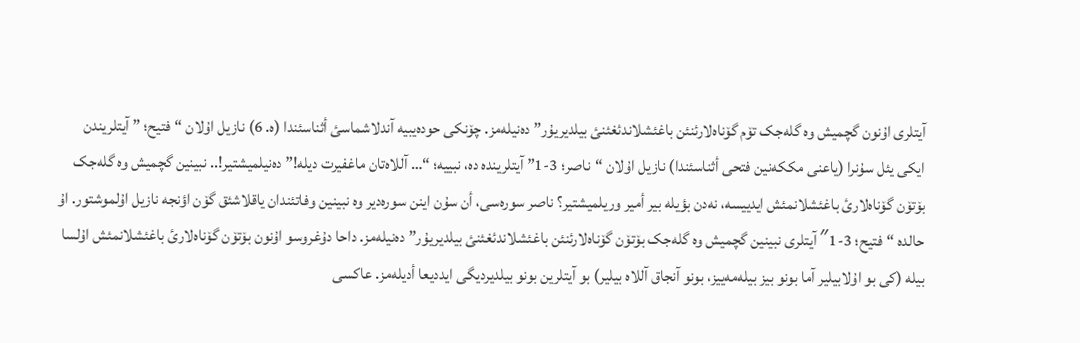آیتلری اۇنون گچمیش وە گلەجک تۆم گۆناەلارئنئن باغئشلاندئغئنئ بیلدیریۇر” دەنیلەمز. چۆنکی حودەیبیە آندلاشماسئ أثناسئندا (ه. 6) نازیل اۇلان “فتیح؛ ” آیتلریندن ایکی یئل سۇنرا (یاعنی مککەنین فتحی أثناسئندا) نازیل اۇلان “ناصر؛ 3-1” آیتلریندە دە، نبییە؛ “… آللاەتان ماغفیرت دیلە!” دەنیلمیشتیر!.. نبینین گچمیش وە گلەجک بۆتۆن گۆناەلارئ باغئشلانمئش ایدییسە، نەدن بؤیلە بیر أمیر وریلمیشتیر؟ ناصر سورەسی، أن سۇن اینن سورەدیر وە نبینین وفاتئندان یاقلاشئق گۆن اؤنجە نازیل اۇلموشتور. اۇ حالدە “فتیح؛ 3-1″ آیتلری نبینین گچمیش وە گلەجک بۆتۆن گۆناەلارئنئن باغئشلاندئغئنئ بیلدیریۇر” دەنیلەمز. داحا دۇغروسو اۇنون بۆتۆن گۆناەلارئ باغئشلانمئش اۇلسا بیلە (کی بو اۇلابیلیر آما بونو بیز بیلەمەییز، بونو آنجاق آللاە بیلیر) بو آیتلرین بونو بیلدیردیگی ایددیعا أدیلەمز. عاکسی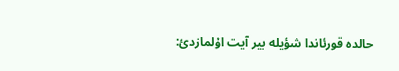حالدە قورئاندا شؤیلە بیر آیت اۇلمازدئ: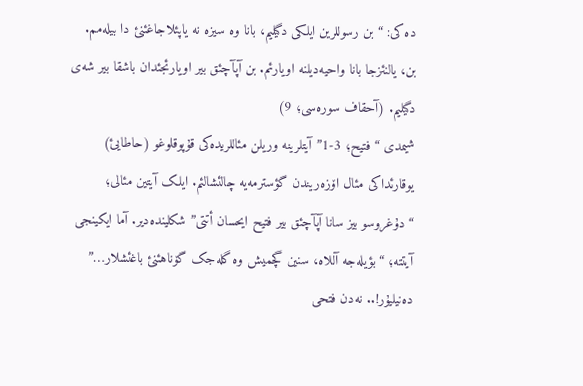دە کی: “بن رسوللرین ایلکی دگیلیم، بانا وە سیزە نە یاپئلاجاغئنئ دا بیلەمم. بن، یالنئزجا بانا واحیەدیلنە اویارئم. بن آپآچئق بیر اویارئجئدان باشقا بیر شەی دگیلیم. (آحقاف سورەسی؛ 9)
شیمدی “فتیح؛ 3-1” آیتلرینە وریلن مئاللریدەکی قۇپوقلوغو (حاطایئ) یوقارئداکی مئال اۆزەریندن گؤسترمەیە چالئشالئم. ایلک آیتین مئالی؛ “دۇغروسو بیز سانا آپآچئق بیر فتیح ایحسان أتتی” شکلیندەدیر. آما ایکینجی آیتتە؛ “بؤیلەجە آللاە، سنین گچمیش وە گلەجک گۆناهئنئ باغئشلار…” دەنیلیۇر!.. نەدن فتحی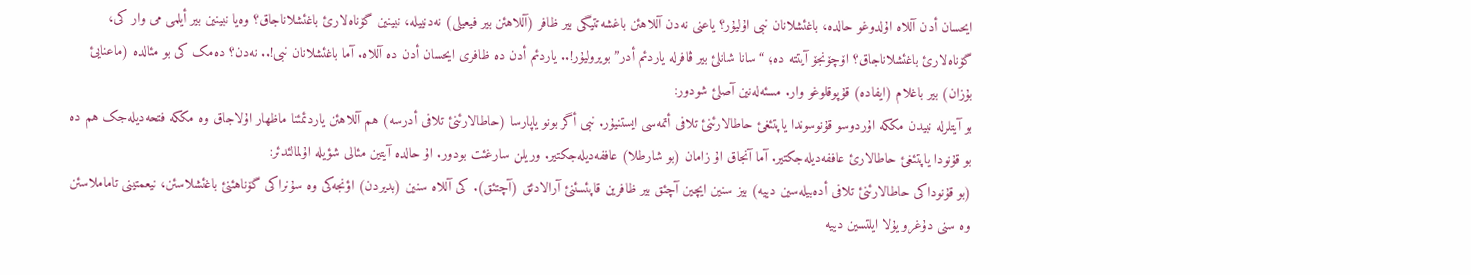ایحسان أدن آللاە اۇلدوغو حالدە، باغئشلانان نبی اۇلیۇر؟ یاعنی نەدن آللاهئن باغشەتتیگی بیر ظافر (آللاهئن بیر فیعیلی) نەدنییلە، نبینین گۆناەلارئ باغئشلاناجاق؟ وەیا نبینین بیر أیلمی می وار کی، گۆناەلارئ باغئشلاناجاق؟ اۆچۆنجۆ آیتتە دە؛ “سانا شانلئ بیر ڤافرلە یاردئم أدر” بویرولیۇر!.. یاردئم أدن دە ظافری ایحسان أدن دە آللاە. آما باغئشلانان نبی!.. نەدن؟ دەمک کی بو مئالدە (ماعنایئ بۇزان) بیر باغلام (ایفادە) قۇپوقلوغو وار. مسئەلەنین آصلئ شودور:
بو آیتلرلە نبیدن مککە اۇردوسو قۇنوسوندا یاپتئغئ حاطالارئنئ تلافی أتمەسی ایستنیۇر. نبی أگر بونو یاپارسا (حاطالارئنئ تلافی أدرسە) هم آللاهئن یاردئمئنا ماظهار اۇلاجاق وە مککە فتحەدیلەجک هم دە بو قۇنودا یاپتئغئ حاطالارئ عاففەدیلەجکتیر. آما آنجاق اۇ زامان (بو شارطلا) عاففەدیلەجکتیر. وریلن سارغئت بودور. اۇ حالدە آیتین مئالی شؤیلە اۇلمالئدئر:
(بو قۇنوداکی حاطالارئنئ تلافی أدەبیلەسین دییە) بیز سنین ایچین آچئق بیر ظافرین قاپئسئنئ آرالادئق (آچتئق). کی آللاە سنین (بدیردن) اؤنجەکی وە سۇنراکی گۆناهئنئ باغئشلاسئن، نیعمتینی تاماملاسئن وە سنی دۇغرو یۇلا ایلتسین دییە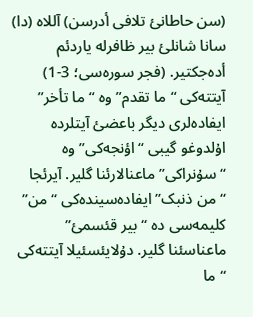(سن حاطانئ تلافی أدرسن) آللاە (دا) سانا شانلئ بیر ظافرلە یاردئم أدەجکتیر. (فجر سورەسی؛ 3-1)
آیتتەکی “ما تقدم” وە “ما تأخر” ایفادەلری دیگر باعضئ آیتلردە اۇلدوغو گیبی “اؤنجەکی” وە “سۇنراکی” ماعنالارئنا گلیر. آیرئجا “من ذنبک” ایفادەسیندەکی “من” کلیمەسی دە “بیر قئسمئ” ماعناسئنا گلیر. دۇلایئسئیلا آیتتەکی “ما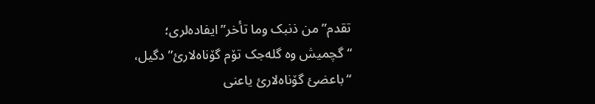تقدم” من ذنبک وما تأخر” ایفادەلری؛ “گچمیش وە گلەجک تۆم گۆناەلارئ” دگیل، “باعضئ گۆناەلارئ یاعنی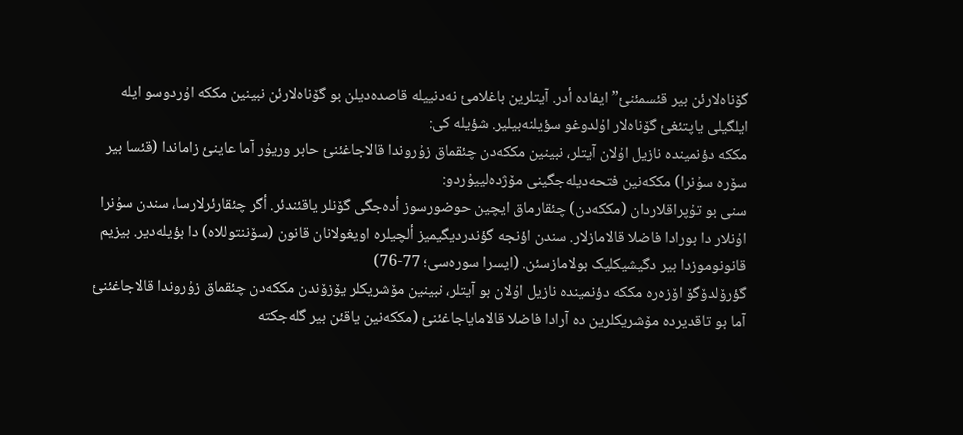گۆناەلارئن بیر قئسمئنئ” ایفادە أدر. آیتلرین باغلامئ نەدنییلە قاصدەدیلن بو گۆناەلارئن نبینین مککە اۇردوسو ایلە ایلگیلی یاپتئغئ گۆناەلار اۇلدوغو سؤیلنەبیلیر. شؤیلە کی:
مککە دؤنمیندە نازیل اۇلان آیتلر، نبینین مککەدن چئقماق زۇروندا قالاجاغئنئ حابر وریۇر آما عاینئ زاماندا (قئسا بیر سۆرە سۇنرا) مککەنین فتحەدیلەجگینی مۆژدەلییۇردو:
سنی بو تۇپراقلاردان (مککەدن) چئقارماق ایچین حوضورسوز أدەجگی گۆنلر یاقئندئر. أگر چئقارئرلارسا، سندن سۇنرا اۇنلار دا بورادا فاضلا قالامازلار. سندن اؤنجە گؤندردیگیمیز ألچیلرە اویغولانان قانون (سۆننتوللاە) دا بؤیلەدیر. بیزیم قانونوموزدا بیر دگیشیکلیک بولامازسئن. (ایسرا سورەسی؛ 77-76)
گؤرۆلدۆگۆ اۆزەرە مککە دؤنمیندە نازیل اۇلان بو آیتلر، نبینین مۆشریکلر یۆزۆندن مککەدن چئقماق زۇروندا قالاجاغئنئ آما بو تاقدیردە مۆشریکلرین دە آرادا فاضلا قالامایاجاغئنئ (مککەنین یاقئن بیر گلەجکتە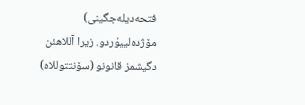فتحەدیلەجگینی) مۆژدەلییۇردو. زیرا آللاهئن دگیشمز قانونو (سۆنتتوللاە)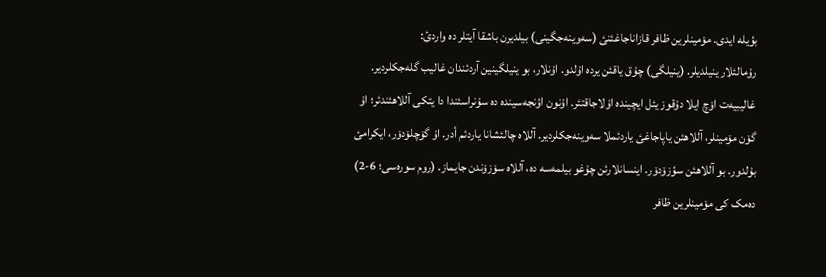بؤیلە ایدی. مۆمینلرین ظافر قازاناجاغئنئ (سەوینەجگینی) بیلدیرن باشقا آیتلر دە واردئ:
رۇمالئلار ینیلدیلر. (ینیلگی) چۇق یاقئن یردە اۇلدو. اۇنلار، بو ینیلگینین آردئندان غالیب گلەجکلردیر. غالیبیەت اۆچ ایلا دۇقوز یئل ایچیندە اۇلاجاقتئر. اۇنون اؤنجەسیندە دە سۇنراسئندا دا یتکی آللاهئندئر؛ اۇ گۆن مۆمینلر، آللاهئن یاپاجاغئ یاردئملا سەوینەجکلردیر. آللاە چالئشانا یاردئم أدر. اۇ گۆچلۆدۆر، ایکرامئ بۇلدور. بو آللاهئن سؤزۆدۆر. اینسانلارئن چۇغو بیلمەسە دە، آللاە سۆزۆندن جایماز. (روم سورەسی؛ 6-2)
دەمک کی مۆمینلرین ظافر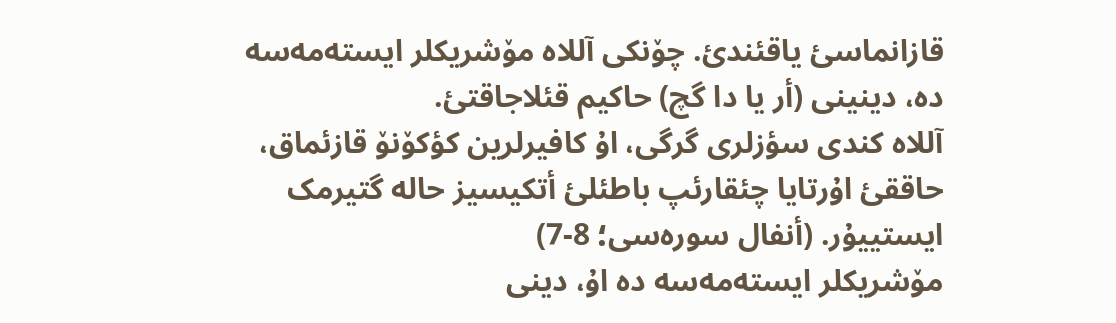قازانماسئ یاقئندئ. چۆنکی آللاە مۆشریکلر ایستەمەسە دە، دینینی (أر یا دا گچ) حاکیم قئلاجاقتئ.
آللاە کندی سؤزلری گرگی، اۇ کافیرلرین کؤکۆنۆ قازئماق، حاققئ اۇرتایا چئقارئپ باطئلئ أتکیسیز حالە گتیرمک ایستییۇر. (أنفال سورەسی؛ 8-7)
مۆشریکلر ایستەمەسە دە اۇ، دینی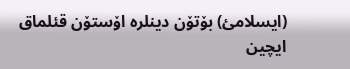(ایسلامئ) بۆتۆن دینلرە اۆستۆن قئلماق ایچین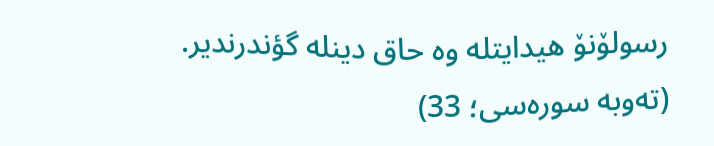رسولۆنۆ هیدایتلە وە حاق دینلە گؤندرندیر. (تەوبە سورەسی؛ 33)